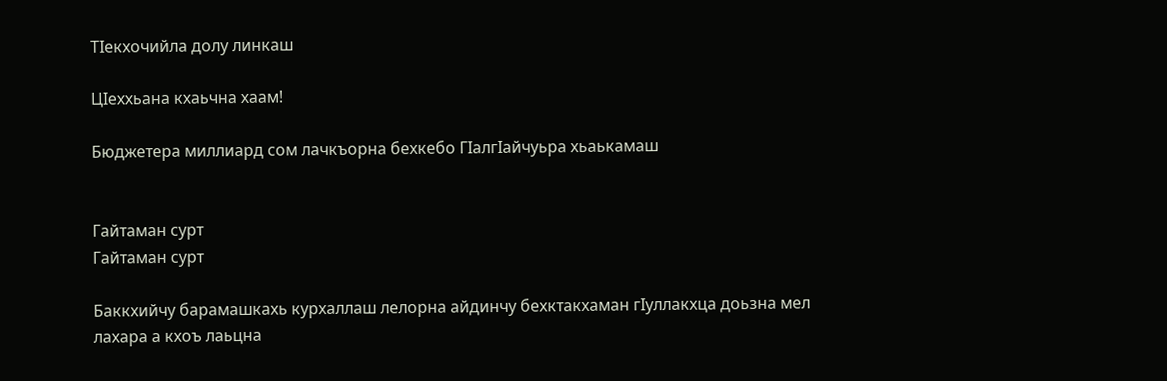ТIекхочийла долу линкаш

ЦIеххьана кхаьчна хаам!

Бюджетера миллиард сом лачкъорна бехкебо ГIалгIайчуьра хьаькамаш


Гайтаман сурт
Гайтаман сурт

Баккхийчу барамашкахь курхаллаш лелорна айдинчу бехктакхаман гIуллакхца доьзна мел лахара а кхоъ лаьцна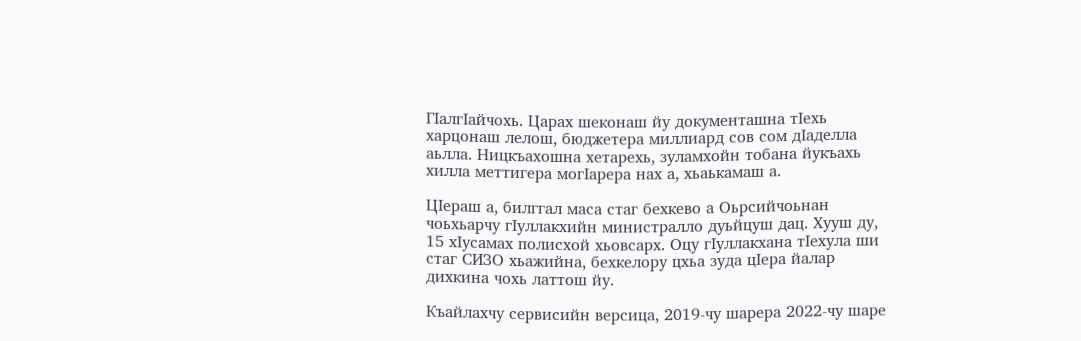ГIалгIайчохь. Царах шеконаш йу документашна тIехь харцонаш лелош, бюджетера миллиард сов сом дIаделла аьлла. Ницкъахошна хетарехь, зуламхойн тобана йукъахь хилла меттигера могIарера нах а, хьаькамаш а.

ЦIераш а, билггал маса стаг бехкево а Оьрсийчоьнан чоьхьарчу гIуллакхийн министралло дуьйцуш дац. Хууш ду, 15 хIусамах полисхой хьовсарх. Оцу гIуллакхана тIехула ши стаг СИЗО хьажийна, бехкелору цхьа зуда цIера йалар дихкина чохь латтош йу.

Къайлахчу сервисийн версица, 2019-чу шарера 2022-чу шаре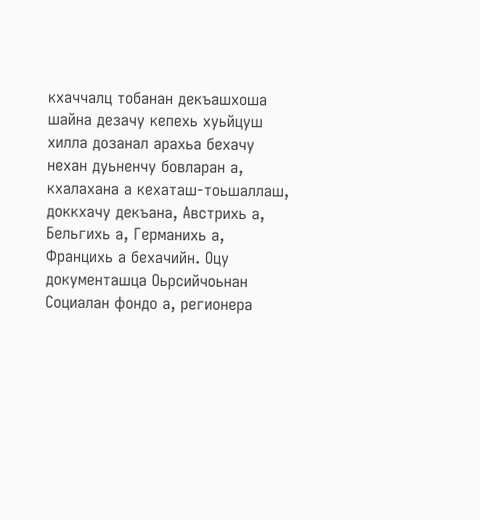кхаччалц тобанан декъашхоша шайна дезачу кепехь хуьйцуш хилла дозанал арахьа бехачу нехан дуьненчу бовларан а, кхалахана а кехаташ-тоьшаллаш, доккхачу декъана, Австрихь а, Бельгихь а, Германихь а, Францихь а бехачийн. Оцу документашца Оьрсийчоьнан Социалан фондо а, регионера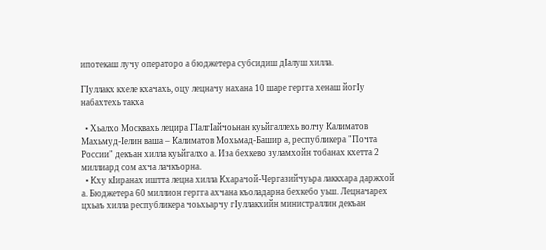ипотекаш лучу операторо а бюджетера субсидиш дIалуш хилла.

ГIуллакх кхеле кхачахь, оцу лецначу нахана 10 шаре гергга хенаш йогIу набахтехь такха

  • Хьалхо Москвахь лецира ГIалгIайчоьнан куьйгаллехь волчу Калиматов Махьмуд-Iелин ваша – Калиматов Мохьмад-Башир а, республикера "Почта России" декъан хилла куьйгалхо а. Иза бехкево зуламхойн тобанах кхетта 2 миллиард сом ахча лачкъорна.
  • Кху кIиранах иштта лецна хилла Кхарачой-Чергазийчуьра лаккхара даржхой а. Бюджетера 60 миллион гергга ахчана къоладарна бехкебо уьш. Лецначарех цхьаъ хилла республикера чоьхьарчу гIуллакхийн министраллин декъан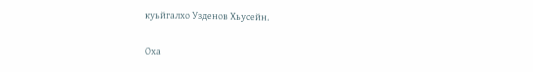куьйгалхо Узденов Хьусейн.

Оха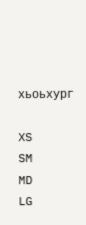хьоьхург

XS
SM
MD
LG